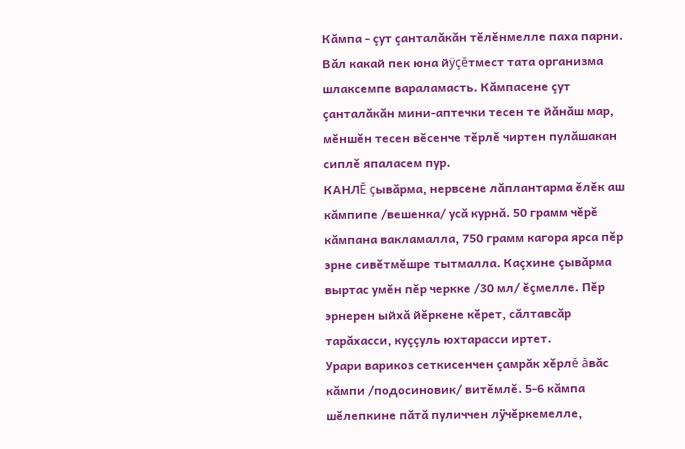Кăмпа - çут çанталăкăн тĕлĕнмелле паха парни. Вăл какай пек юна йÿçĕтмест тата организма шлаксемпе вараламасть. Кăмпасене çут çанталăкăн мини-аптечки тесен те йăнăш мар, мĕншĕн тесен вĕсенче тĕрлĕ чиртен пулăшакан сиплĕ япаласем пур.
КАНЛĔ çывăрма, нервсене лăплантарма ĕлĕк аш кăмпипе /вешенка/ усă курнă. 50 грамм чĕрĕ кăмпана вакламалла, 750 грамм кагора ярса пĕр эрне сивĕтмĕшре тытмалла. Каçхине çывăрма выртас умĕн пĕр черкке /30 мл/ ĕçмелле. Пĕр эрнерен ыйхă йĕркене кĕрет, сăлтавсăр тарăхасси, куççуль юхтарасси иртет.
Урари варикоз сеткисенчен çамрăк хĕрлĕ ăвăс кăмпи /подосиновик/ витĕмлĕ. 5-6 кăмпа шĕлепкине пăтă пуличчен лÿчĕркемелле,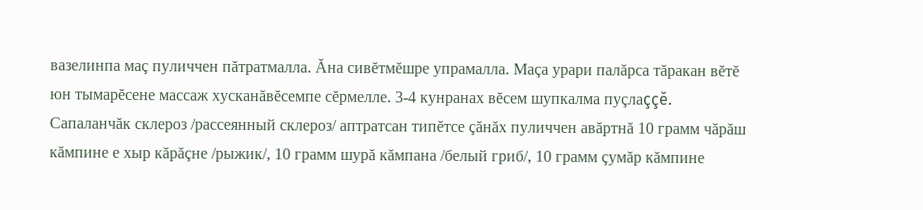вазелинпа маç пуличчен пăтратмалла. Ăна сивĕтмĕшре упрамалла. Маçа урари палăрса тăракан вĕтĕ юн тымарĕсене массаж хусканăвĕсемпе сĕрмелле. 3-4 кунранах вĕсем шупкалма пуçлаççĕ.
Сапаланчăк склероз /рассеянный склероз/ аптратсан типĕтсе çăнăх пуличчен авăртнă 10 грамм чăрăш кăмпине е хыр кăрăçне /рыжик/, 10 грамм шурă кăмпана /белый гриб/, 10 грамм çумăр кăмпине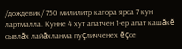/дождевик/ 750 милилитр кагора ярса 7 кун лартмалла. Кунне 4 хут апатчен 1-ер апат кашăкĕ сывлăх лайăхланма пуçличченех ĕçсе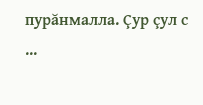пурăнмалла. Çур çул с
...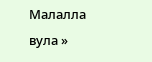Малалла вула »